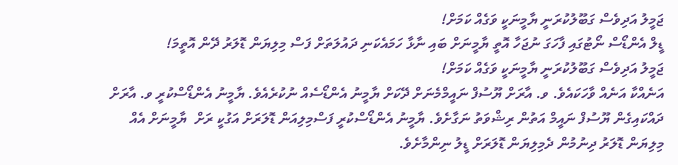ޖަމީލު އަދިވެސް ގަބޫލުކުރަނީ ޔާމީނަކީ ވަގެއް ކަމަށް!
ޑީލް އެންޑޯސް ނޯޓުގައި ފާހަގަ ނުޖަހާ އޮތީ ޔާމީނަށް ބައި ނާޅާ ހަމައެކަނި ދައުލަތަށް ފަސް މިލިޔަން ޑޮލަރު ދޭން އޮތީމަ!
ޖަމީލު އަދިވެސް ގަބޫލުކުރަނީ ޔާމީނަކީ ވަގެއް ކަމަށް!
އަނެއްކާ އަނެއް ވާހަކައެވެ. ވ. އާރަށް ޔޫސުފް ނައީމްމެނަށް ދޭކަށް ޔާމީނު އެންޑޯސެއް ނުކުރެއެވެ. ޔާމީނު އެންޑޯސްކުރީ ވ. އާރަށް ދައްކައިގެން ޔޫސުފް ނައީމް އަތުން ރިޝްވަތު ނަގާށެވެ. ޔާމީނު އެންޑޯސްކުރީ ފަސްމިލިއަން ޑޮލަރަށް އަގުކީ ރަށް  ޔާމީނަށް އެއް މިލިޔަން ޑޮލަރު ދިނުމުން ދެމިލިޔަން ޑޮލަރަށް ޑީލު ނިންމާށެވެ.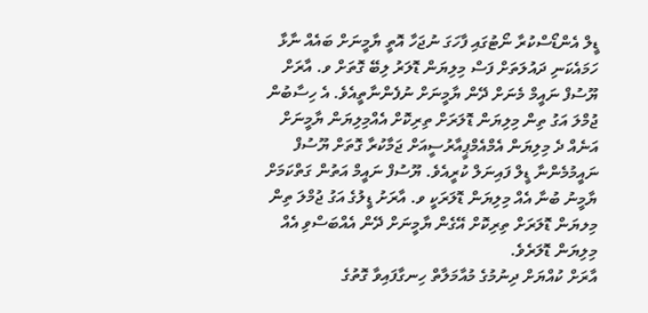ޑީލް އެންޑޯސްކުރާ ނޯޓުގައި ފާހަގަ ނުޖަހާ އޮތީ ޔާމީނަށް ބައެއް ނާޅާ ހަމައެކަނި ދައުލަތަށް ފަސް މިލިޔަން ޑޮލަރު ލިބޭ ގޮތަށް ވ. އާރަށް ޔޫސުފް ނައީމް މެނަށް ދޭން ޔާމީނަށް ނުފެންނާތީއެވެ. އެ ހިސާބުން ޖުމްލަ އަގު ތިން މިލިޔަން ޑޮލަރަށް ތިރިކޮށް އެއްމިލިޔަން ޔާމީނަށް އަނެއް ދެ މިލިޔަން އެމްއެމްޕީއާރުސީއަށް ޖަމާކުރާ ގޮތަށް ޔޫސުފް ނައީމުމެންނާ ޑީލް ފައިނަލް ކުރީއެވެ. ޔޫސުފް ނައީމް އަތުން ގަތްކަމަށް ޔާމީނު ބުނާ އެއް މިލިޔަން ޑޮލަރަކީ ވ. އާރަށު ޑީލުގެ އަގު ޖުމްލަ ތިން މިލޔަން ޑޮލަރަށް ތިރިކޮށް އޭގެން ޔާމީނަށް ދޭން އެއްބަސްވި އެއް މިލިޔަން ޑޮލަރެވެ.
އާރަށް ކުއްޔަށް ދިނުމުގެ މުއާމަލާތް ހިނގާފައިވާ ގޮތުގެ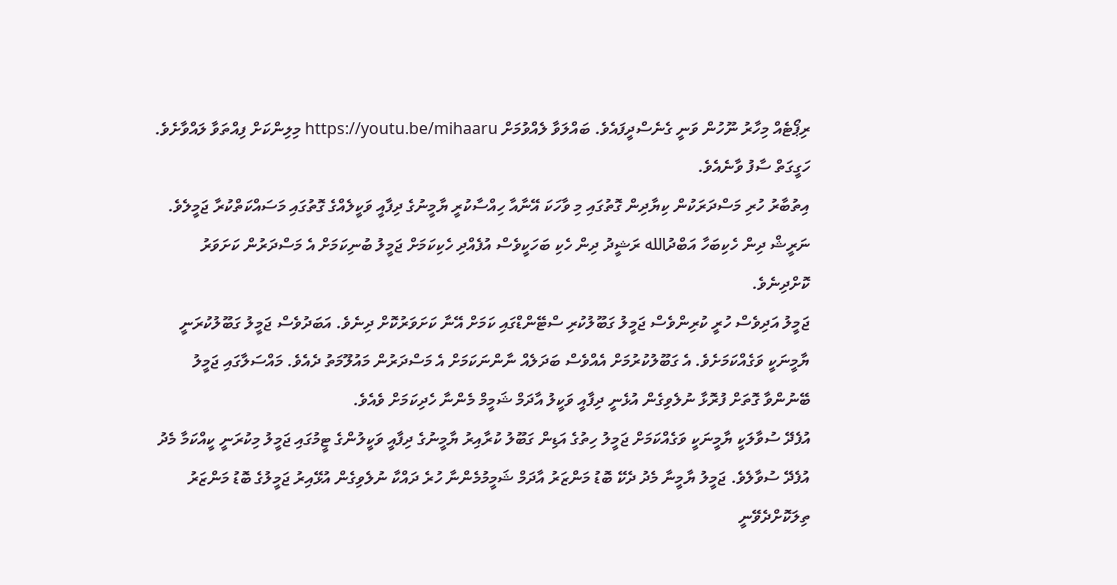ރިޕޯޓެއް މިހާރު ނޫހުން ވަނީ ގެނެސްދީފައެވެ. ބައްލަވާ ލެއްވުމަށް https://youtu.be/mihaaru މިލިންކަށް ފިއްތަވާ ލައްވާށެވެ. ހަގީގަތް ސާފު ވާނެއެވެ.
އިތުބާރު ހުރި މަސްދަރަކުން ކިޔާދިން ގޮތުގައި މި ވާހަކަ އޭނާއާ ހިއްސާކުރީ ޔާމީނުގެ ދިފާއީ ވަކީލެއްގެ ގޮތުގައި މަސައްކަތްކުރާ ޖަމީލެވެ. ނަރީޝް ދިން ހެކިބަހާ އަބްދުالله ރަޝީދު ދިން ހެކި ބަހަކީވެސް އުފެއްދި ހެކިކަމަށް ޖަމީލު ބުނިކަމަށް އެ މަސްދަރުން ކަށަވަރު ކޮށްދިނެވެ.
ޖަމީލު އަދިވެސް ހުރީ ކުރިންވެސް ޖަމީލު ގަބޫލުކުރި ސްޓޭންޑްގައި ކަމަށް އޭނާ ކަށަވަރުކޮށް ދިނެވެ. އަބަދުވެސް ޖަމީލު ގަބޫލުކުރަނީ ޔާމީނަކީ ވަގެއްކަމަށެވެ. އެ ގަބޫލުކުރުމަށް އެއްވެސް ބަދަލެއް ނާންނަކަމަށް އެ މަސްދަރުން މައުލޫމަތު ދެއެވެ. މައްސަލާގައި ޖަމީލު ބޭނުންވާ ގޮތަށް ފުރޮޅާ ނުލެވިގެން އުޅެނީ ދިފާއީ ވަކީލު އާދަމް ޝަމީމް މެންނާ ހެދިކަމަށް ވެއެވެ.
އުފެދޭ ސުވާލަކީ ޔާމީނަކީ ވަގެއްކަމަށް ޖަމީލު ހިތުގެ އަޑިން ގަބޫލު ކުރާއިރު ޔާމީނުގެ ދިފާއީ ވަކީލުންގެ ޓީމުގައި ޖަމީލު މިކުރަނީ ކީއްކަމާ މެދު އުފެދޭ ސުވާލެވެ. ޖަމީލު ޔާމީނާ މެދު ދެކޭ ބޮޑު މަންޒަރު އާދަމް ޝަމީމުމެންނާ ހުރެ ދައްކާ ނުލެވިގެން އުޅޭއިރު ޖަމީލުގެ ބޮޑު މަންޒަރު ތިލަކޮށްދެވޭނީ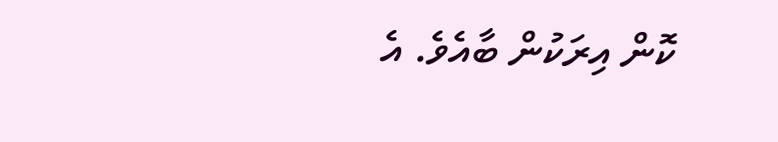ކޮން އިރަކުން ބާއެވެ. އެ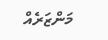މަންޒަރެއް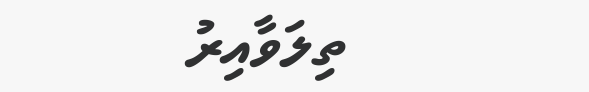ތިލަވާއިރު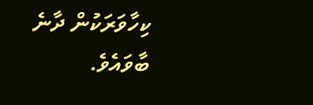ކިހާވަރަކުން ދާނެ ބާވައެވެ.